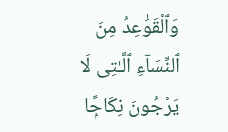وَٱلْقَوَٰعِدُ مِنَ ٱلنِّسَآءِ ٱلَّـٰتِى لَا يَرْجُونَ نِكَاحًۭا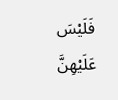فَلَيْسَ عَلَيْهِنَّ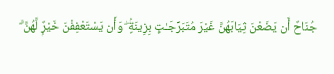جُنَاحٌ أَن يَضَعْنَ ثِيَابَهُنَّ غَيْرَ مُتَبَرِّجَـٰتٍۭ بِزِينَةٍۢ ۖ وَأَن يَسْتَعْفِفْنَ خَيْرٌۭ لَّهُنَّ ۗ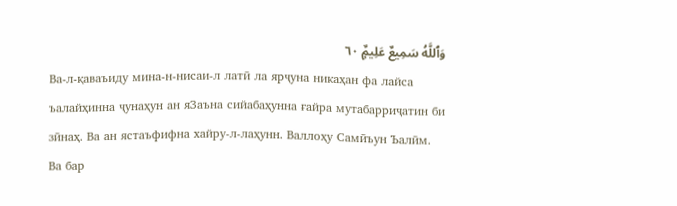وَٱللَّهُ سَمِيعٌ عَلِيمٌۭ ٦٠
Ва-л-қаваъиду мина-н-нисаи-л латӣ ла ярҷуна никаҳан фа лайса ъалайҳинна ҷунаҳун ан яЗаъна сийабаҳунна ғайра мутабарриҷатин би зӣнаҳ. Ва ан ястаъфифна хайру-л-лаҳунн. Валлоҳу Самӣъун Ъалӣм.
Ва бар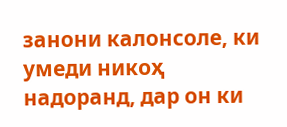занони калонсоле, ки умеди никоҳ надоранд, дар он ки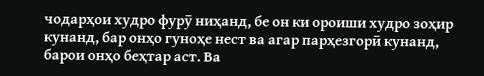чодарҳои худро фурӯ ниҳанд, бе он ки ороиши худро зоҳир кунанд, бар онҳо гуноҳе нест ва агар парҳезгорӣ кунанд, барои онҳо беҳтар аст. Ва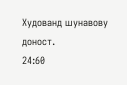Худованд шунавову доност.
24:60